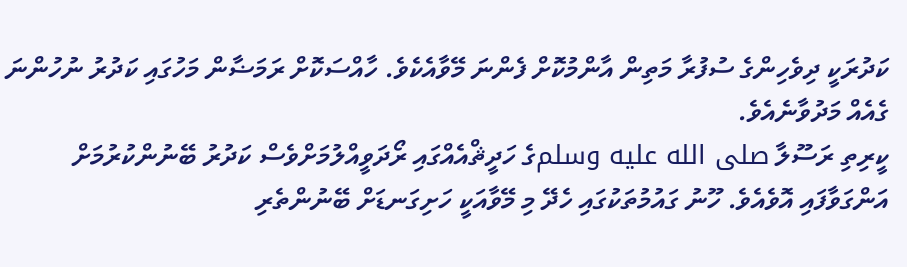ކަދުރަކީ ދިވެހިންގެ ސުފުރާ މަތިން އާންމުކޮށް ފެންނަ މޭވާއެކެވެ. ހާއްސަކޮށް ރަމަޟާން މަހުގައި ކަދުރު ނުހުންނަ ގެއެއް މަދުވާނެއެވެ.
ކީރިތި ރަސޫލާ صلى الله عليه وسلمގެ ހަދީޘްއެއްގައި ރޯދަވީއްލުމަށްވެސް ކަދުރު ބޭނުންކުރުމަށް އަންގަވާފައި އޮވެއެވެ. ހޫނު ގައުމުތަކުގައި ހެދޭ މި މޭވާއަކީ ހަށިގަނޑަށް ބޭނުންތެރި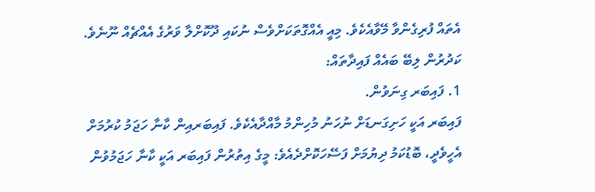އެތައް ފުރިގެންވާ މޭވާއެކެވެ. މިއީ އެއްގޮތަކަށްވެސް ނުކައި ދޫކޮށްލާ ވަރުގެ އެއްޗެއް ނޫނެވެ.
ކަދުރުން ލިބޭ ބައެއް ފައިދާތައް:
1. ފައިބަރ ގިނަވުން.
ފައިބަރ އަކީ ހަށިގަނޑަށް ނުހަނު މުހިންމު މާއްދާއެކެވެ. ފައިބަރއިން ކާނާ ހަޖަމު ކުރުމަށް އެހީވެދީ، ބޮޑުކަމު ދިޔުމަށް ފަސޭހަކޮށްދެއެވެ: މީގެ އިތުރުން ފައިބަރ އަކީ ކާނާ ހަޖަމުވުން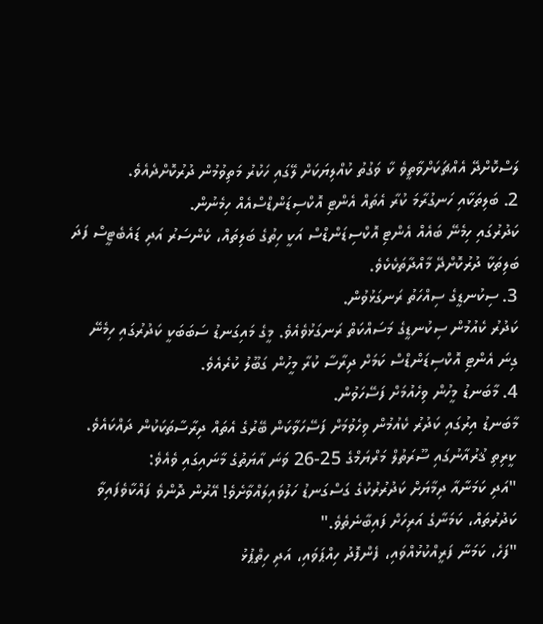ލަސްކޮށްދޭ އެއްޗަކަށްވާތީވެ ކާ ވަގުތު ކުއްލިޔަކަށް ލޭގައި ހަކުރު މަތިވުމުން ދުރުކޮށްދެއެވެ.
2. ބަލިތަކާއި ހަނގުރާމަ ކުރާ އެތައް އެންޓި އޮކްސިޑަންޑްސްއެއް ހިމެނުން.
ކަދުރުގައި ހިމެނޭ ބައެއް އެންޓި އޮކްސިޑަންޑްސް އަކީ ހިތުގެ ބަލިތައް، ކެންސަރު އަދި ޑައެބެޓީސް ފަދަ ބަލިތަކާ ދުރުކޮށްދޭ މާއްދާތަކެކެވެ.
3. ސިކުނޑީގެ ސިއްހަތު ރަނގަޅުވުން.
ކަދުރު ކެއުމުން ސިކުނޑީގެ މަސައްކަތް ރަނގަޅުވެއެވެ. މީގެ މައިގަނޑު ސަބަބަކީ ކަދުރުގައި ހިމެނޭ ގިނަ އެންޓި އޮކްސިޑަންޑްސް ކަމަށް ދިރާސާ ކުރާ މީހުން ގަބޫލު ކުރެއެވެ.
4. މާބަނޑު މީހުން ވިހެއުމަށް ފަސޭހަވުން.
މާބަނޑު އިރުގައި ކަދުރު ކެއުމުން ވިހެވުމަށް ފަސޭހަވާކަން ބޭރުގެ އެތައް ދިރާސާތަކަކުން ދައްކައެވެ. ކީރިތި ޤުރުއާނުގައި ސޫރަތުލް މަރްޔަމްގެ 25-26 ވަނަ އާޔަތުގެ މާނައިގައި ވެއެވެ:
"އަދި ކަމަނާއާ ދިމާޔަށް ކަދުރުރުކުގެ ގަސްގަނޑު ހަލުވައިލައްވާށެވެ! އޭރުން ދޮންވެ ފައްކާވެފައިވާ ކަދުރުތައް، ކަމަނާގެ އަރިހަށް ފައިބާނެތެވެ."
"ފަހެ، ކަމަނާ ފަރީއްކުޅުއްވައި، ފެންފޮދު ހިއްޕަވައި، އަދި ހިތްޕުޅު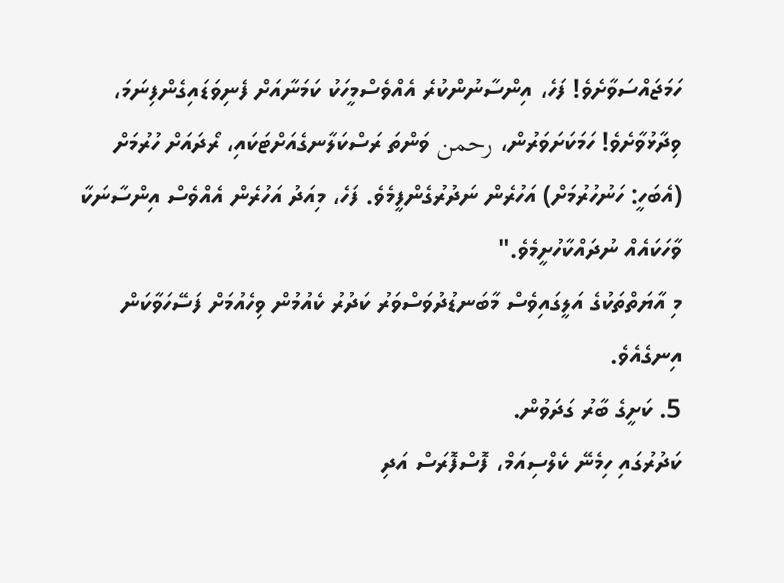ހަމަޖައްސަވާށެވެ! ފަހެ، އިންސާނުންކުރެ އެއްވެސްމީހަކު ކަމަނާއަށް ފެނިވަޑައިގެންފިނަމަ، ވިދާޅުވާށެވެ! ހަމަކަށަވަރުން، رحمن ވަންތަ ރަސްކަލާނގެއަށްޓަކައި، ރޯދައަށް ހުރުމަށް (އެބަހީ: ހަނުހުރުމަށް) އަހުރެން ނަދުރުގެންފީމެވެ. ފަހެ، މިއަދު އަހުރެން އެއްވެސް އިންސާނަކާ ވާހަކައެއް ނުދައްކާހުށީމެވެ."
މި އާޔަތްތަކުގެ އަލީގައިވެސް މާބަނޑުދުވަސްވަރު ކަދުރު ކެއުމުން ވިހެއުމަށް ފަސޭހަވާކަން އިނގެއެވެ.
5. ކަށީގެ ބާރު ގަދަވުން.
ކަދުރުގައި ހިމެނޭ ކެލްސިއަމް، ފޮސްފޮރަސް އަދި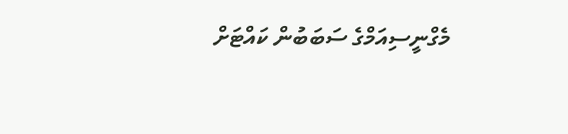މެގްނީސިއަމްގެ ސަބަބުން ކައްޓަށް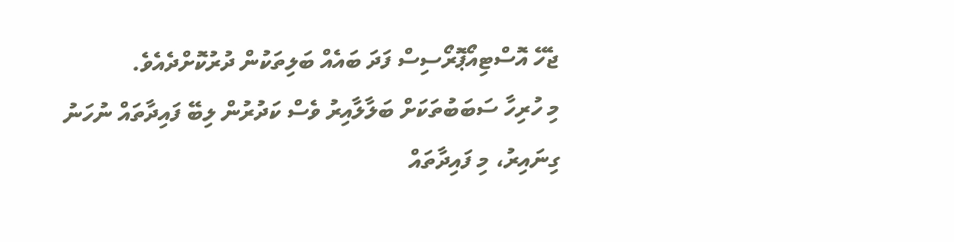ޖެހޭ އޮސްޓިއޯޕޮރޯސިސް ފަދަ ބައެއް ބަލިތަކުން ދުރުކޮށްދެއެވެ.
މި ހުރިހާ ސަބަބުތަކަށް ބަލާލާއިރު ވެސް ކަދުރުން ލިބޭ ފައިދާތައް ނުހަނު ގިނައިރު، މި ފައިދާތައް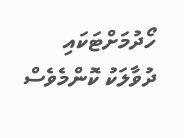ހޯދުމަށްޓަކައި ދުވާލަކު ކޮންމެވެސް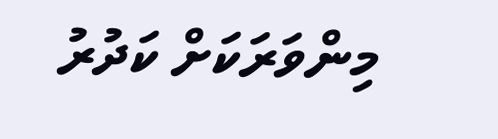މިންވަރަކަށް ކަދުރު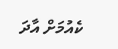ކެއުމަށް އާދަ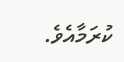ކުރަމާއެވެ.